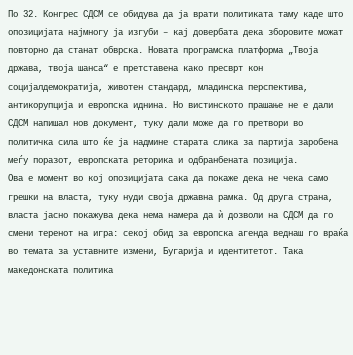По 32. Конгрес СДСМ се обидува да ја врати политиката таму каде што опозицијата најмногу ја изгуби – кај довербата дека зборовите можат повторно да станат обврска. Новата програмска платформа „Твоја држава, твоја шанса“ е претставена како пресврт кон социјалдемократија, животен стандард, младинска перспектива, антикорупција и европска иднина. Но вистинското прашање не е дали СДСМ напишал нов документ, туку дали може да го претвори во политичка сила што ќе ја надмине старата слика за партија заробена меѓу поразот, европската реторика и одбранбената позиција.
Ова е момент во кој опозицијата сака да покаже дека не чека само грешки на власта, туку нуди своја државна рамка. Од друга страна, власта јасно покажува дека нема намера да ѝ дозволи на СДСМ да го смени теренот на игра: секој обид за европска агенда веднаш го враќа во темата за уставните измени, Бугарија и идентитетот. Така македонската политика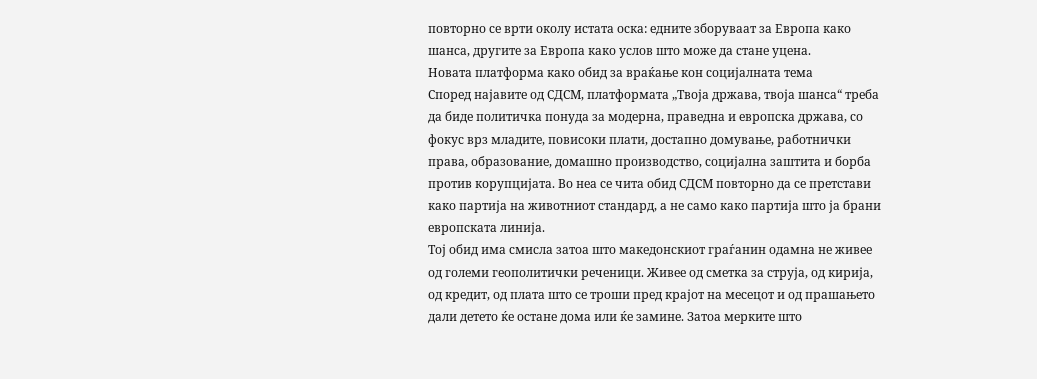повторно се врти околу истата оска: едните зборуваат за Европа како шанса, другите за Европа како услов што може да стане уцена.
Новата платформа како обид за враќање кон социјалната тема
Според најавите од СДСМ, платформата „Твоја држава, твоја шанса“ треба да биде политичка понуда за модерна, праведна и европска држава, со фокус врз младите, повисоки плати, достапно домување, работнички права, образование, домашно производство, социјална заштита и борба против корупцијата. Во неа се чита обид СДСМ повторно да се претстави како партија на животниот стандард, а не само како партија што ја брани европската линија.
Тој обид има смисла затоа што македонскиот граѓанин одамна не живее од големи геополитички реченици. Живее од сметка за струја, од кирија, од кредит, од плата што се троши пред крајот на месецот и од прашањето дали детето ќе остане дома или ќе замине. Затоа мерките што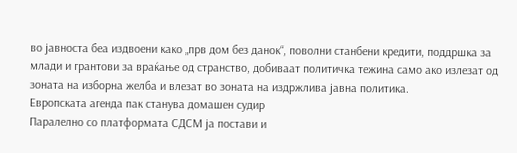во јавноста беа издвоени како „прв дом без данок“, поволни станбени кредити, поддршка за млади и грантови за враќање од странство, добиваат политичка тежина само ако излезат од зоната на изборна желба и влезат во зоната на издржлива јавна политика.
Европската агенда пак станува домашен судир
Паралелно со платформата СДСМ ја постави и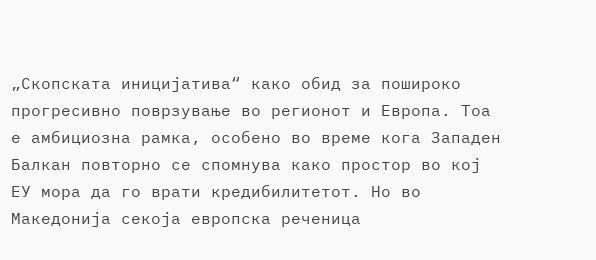„Скопската иницијатива“ како обид за пошироко прогресивно поврзување во регионот и Европа. Тоа е амбициозна рамка, особено во време кога Западен Балкан повторно се спомнува како простор во кој ЕУ мора да го врати кредибилитетот. Но во Македонија секоја европска реченица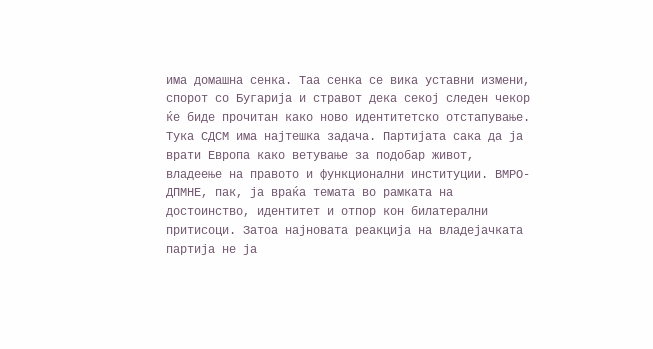има домашна сенка. Таа сенка се вика уставни измени, спорот со Бугарија и стравот дека секој следен чекор ќе биде прочитан како ново идентитетско отстапување.
Тука СДСМ има најтешка задача. Партијата сака да ја врати Европа како ветување за подобар живот, владеење на правото и функционални институции. ВМРО-ДПМНЕ, пак, ја враќа темата во рамката на достоинство, идентитет и отпор кон билатерални притисоци. Затоа најновата реакција на владејачката партија не ја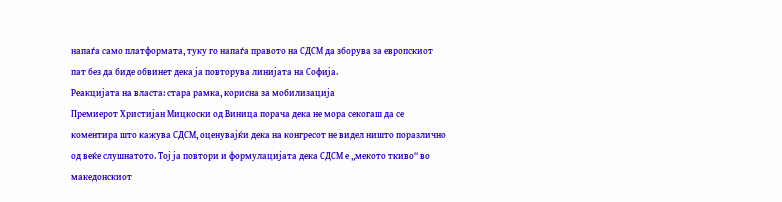напаѓа само платформата, туку го напаѓа правото на СДСМ да зборува за европскиот пат без да биде обвинет дека ја повторува линијата на Софија.
Реакцијата на власта: стара рамка, корисна за мобилизација
Премиерот Христијан Мицкоски од Виница порача дека не мора секогаш да се коментира што кажува СДСМ, оценувајќи дека на конгресот не видел ништо поразлично од веќе слушнатото. Тој ја повтори и формулацијата дека СДСМ е „мекото ткиво“ во македонскиот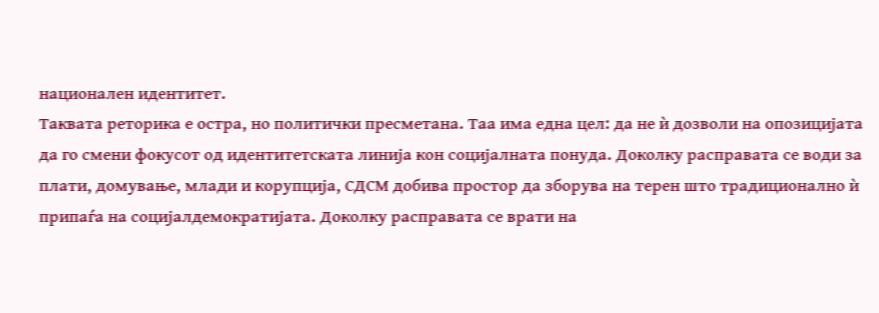национален идентитет.
Таквата реторика е остра, но политички пресметана. Таа има една цел: да не ѝ дозволи на опозицијата да го смени фокусот од идентитетската линија кон социјалната понуда. Доколку расправата се води за плати, домување, млади и корупција, СДСМ добива простор да зборува на терен што традиционално ѝ припаѓа на социјалдемократијата. Доколку расправата се врати на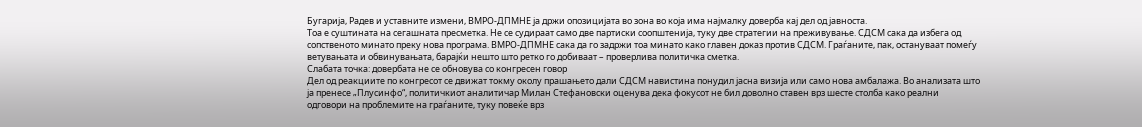Бугарија, Радев и уставните измени, ВМРО-ДПМНЕ ја држи опозицијата во зона во која има најмалку доверба кај дел од јавноста.
Тоа е суштината на сегашната пресметка. Не се судираат само две партиски соопштенија, туку две стратегии на преживување. СДСМ сака да избега од сопственото минато преку нова програма. ВМРО-ДПМНЕ сака да го задржи тоа минато како главен доказ против СДСМ. Граѓаните, пак, остануваат помеѓу ветувањата и обвинувањата, барајќи нешто што ретко го добиваат – проверлива политичка сметка.
Слабата точка: довербата не се обновува со конгресен говор
Дел од реакциите по конгресот се движат токму околу прашањето дали СДСМ навистина понудил јасна визија или само нова амбалажа. Во анализата што ја пренесе „Плусинфо“, политичкиот аналитичар Милан Стефановски оценува дека фокусот не бил доволно ставен врз шесте столба како реални одговори на проблемите на граѓаните, туку повеќе врз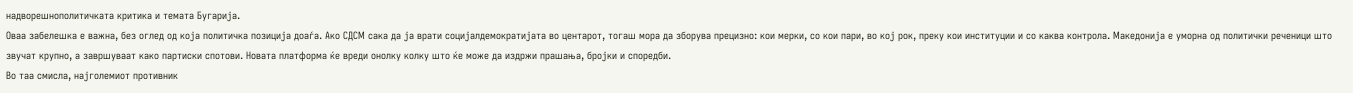надворешнополитичката критика и темата Бугарија.
Оваа забелешка е важна, без оглед од која политичка позиција доаѓа. Ако СДСМ сака да ја врати социјалдемократијата во центарот, тогаш мора да зборува прецизно: кои мерки, со кои пари, во кој рок, преку кои институции и со каква контрола. Македонија е уморна од политички реченици што звучат крупно, а завршуваат како партиски спотови. Новата платформа ќе вреди онолку колку што ќе може да издржи прашања, бројки и споредби.
Во таа смисла, најголемиот противник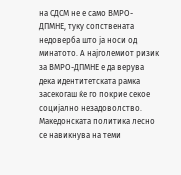на СДСМ не е само ВМРО-ДПМНЕ, туку сопствената недоверба што ја носи од минатото. А најголемиот ризик за ВМРО-ДПМНЕ е да верува дека идентитетската рамка засекогаш ќе го покрие секое социјално незадоволство. Македонската политика лесно се навикнува на теми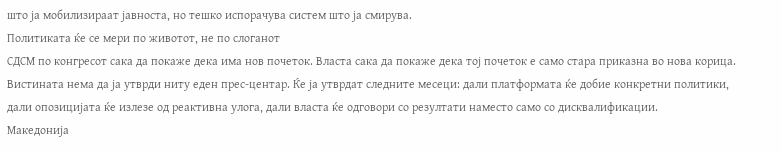што ја мобилизираат јавноста, но тешко испорачува систем што ја смирува.
Политиката ќе се мери по животот, не по слоганот
СДСМ по конгресот сака да покаже дека има нов почеток. Власта сака да покаже дека тој почеток е само стара приказна во нова корица. Вистината нема да ја утврди ниту еден прес-центар. Ќе ја утврдат следните месеци: дали платформата ќе добие конкретни политики, дали опозицијата ќе излезе од реактивна улога, дали власта ќе одговори со резултати наместо само со дисквалификации.
Македонија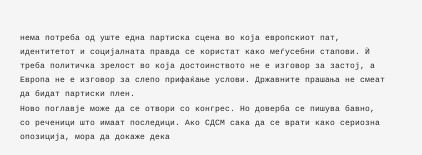нема потреба од уште една партиска сцена во која европскиот пат, идентитетот и социјалната правда се користат како меѓусебни стапови. Ѝ треба политичка зрелост во која достоинството не е изговор за застој, а Европа не е изговор за слепо прифаќање услови. Државните прашања не смеат да бидат партиски плен.
Ново поглавје може да се отвори со конгрес. Но доверба се пишува бавно, со реченици што имаат последици. Ако СДСМ сака да се врати како сериозна опозиција, мора да докаже дека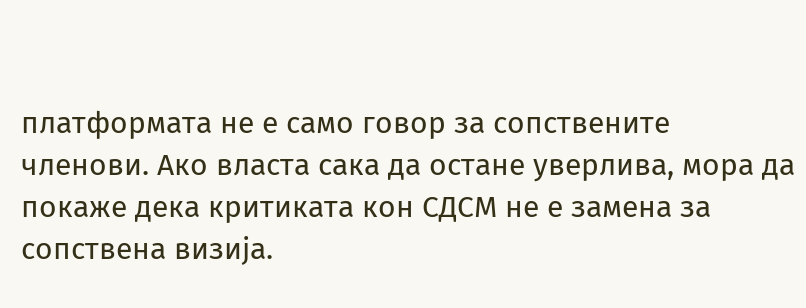платформата не е само говор за сопствените членови. Ако власта сака да остане уверлива, мора да покаже дека критиката кон СДСМ не е замена за сопствена визија.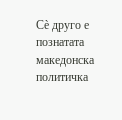Сè друго е познатата македонска политичка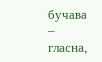бучава – гласна,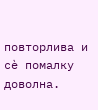повторлива и сè помалку доволна.